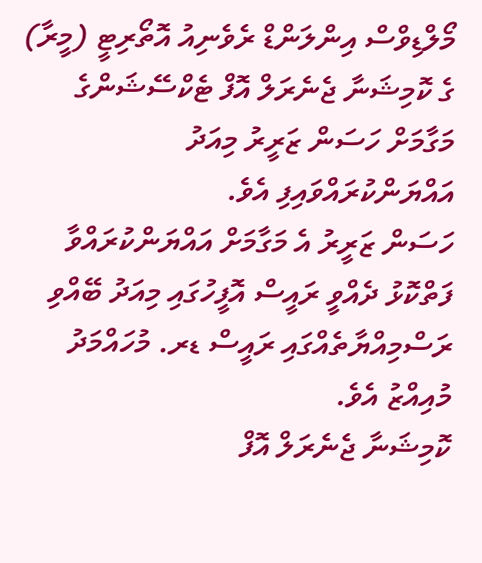މޯލްޑިވްސް އިންލަންޑް ރެވެނިއު އޮތޯރިޓީ (މީރާ) ގެ ކޮމިޝަނާ ޖެނެރަލް އޮފް ޓެކްސޭޝަންގެ މަގާމަށް ހަސަން ޒަރީރު މިއަދު އައްޔަންކުރައްވައިފި އެވެ.
ހަސަން ޒަރީރު އެ މަގާމަށް އައްޔަންކުރައްވާ ފަތްކޮޅު ދެއްވީ ރައީސް އޮފީހުގައި މިއަދު ބޭއްވި ރަސްމިއްޔާތެއްގައި ރައީސް ޑރ. މުހައްމަދު މުއިއްޒު އެވެ.
ކޮމިޝަނާ ޖެނެރަލް އޮފް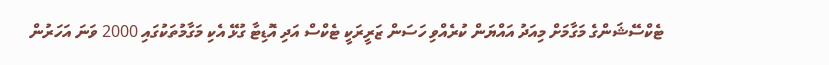ޓެކްސޭޝަންގެ މަގާމަށް މިއަދު އައްޔަން ކުރެއްވި ހަސަން ޒަރީރަކީ ޓެކްސް އަދި އޮޑިޓާ ގުޅޭ އެކި މަގާމުތަކުގައި 2000 ވަނަ އަހަރުން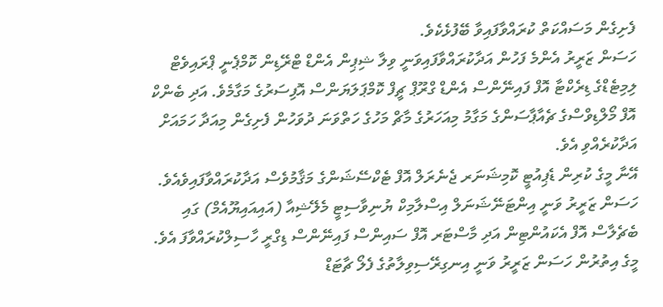ފެށިގެން މަސައްކަތް ކުރައްވާފައިވާ ބޭފުޅެކެވެ.
ހަސަން ޒަރީރު އެންމެ ފަހުން އަދާކުރައްވާފައިވަނީ ވިލާ ޝިޕިން އެންޑް ޓްރޭޑިން ކޮމްޕެނީ ޕްރައިވެޓް ލިމިޓެޑްގެ ޑިރެކްޓާ އޮފް ފައިނޭންސް އެންޑް ގްރޫޕް ޗީފް ކޮމްޕަލަޔަންސް އޮފިސަރުގެ މަގާމެވެ. އަދި ބެންކް އޮފް މޯލްޑިވްސްގެ ޗެއާޕާސަންގެ މަގާމު މިއަހަރުގެ މާޗް މަހުގެ ހަތްވަނަ ދުވަހުން ފެށިގެން މިއަދާ ހަމައަށް އަދާކުރެއްވި އެވެ.
އޭނާ މީގެ ކުރިން ޑެޕިއުޓީ ކޮމިޝަނަރ ޖެނެރަލް އޮފް ޓެކްސޭޝަންގެ މަޤާމުވެސް އަދާކުރައްވާފައިވެއެވެ.
ހަސަން ޒަރީރު ވަނީ އިންޓަނޭޝަނަލް އިސްލާމިކް ޔުނިވާސިޓީ މެލޭޝިއާ (އައިއައިޔޫއެމް) ގައި ބެޗެލާސް އޮފް އެކައުންޓިން އަދި މާސްޓަރ އޮފް ސައިންސް ފައިނޭންސް ޑިގްރީ ހާސިލްކުރައްވާފަ އެވެ. މީގެ އިތުރުން ހަސަން ޒަރީރު ވަނީ އިނގިރޭސިވިލާތުގެ ފެލޯ ޗާޓަޑް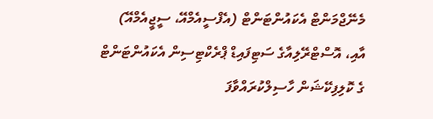މެނޭޖްމަންޓް އެކައުންޓަންޓް (އެފްސީއެމްއޭ، ސީޖީއެމްއޭ) އާއި، އޮސްޓްރޭލިއާގެ ސަޓިފައިޑް ޕްރެކްޓިސިން އެކައުންޓަންޓް ގެ ކޮލިފިކޭޝަން ހާސިލްކުރައްވާފަ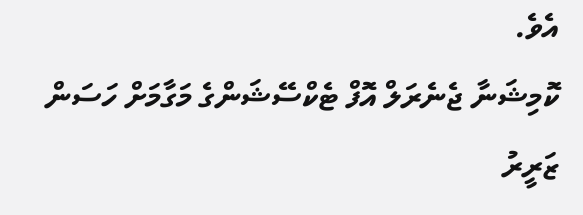އެވެ.
ކޮމިޝަނާ ޖެނެރަލް އޮފް ޓެކްސޭޝަންގެ މަގާމަށް ހަސަން ޒަރީރު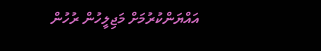އައްޔަންކުރުމަށް މަޖިލީހުން ރުހުން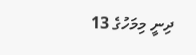ދިނީ މިމަހުގެ 13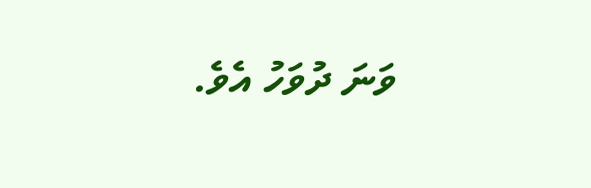ވަނަ ދުވަހު އެވެ.